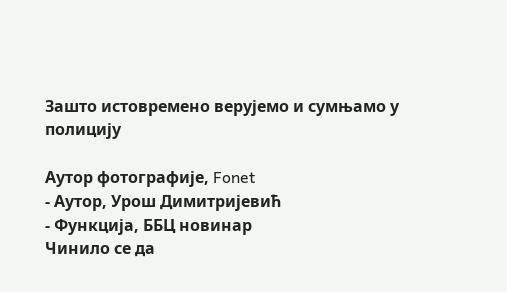Зашто истовремено верујемо и сумњамо у полицију

Аутор фотографије, Fonet
- Аутор, Урош Димитријевић
- Функција, ББЦ новинар
Чинило се да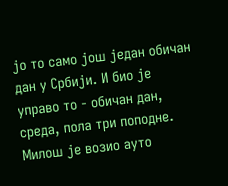јо то само још један обичан дан у Србији. И био је управо то - обичан дан, среда, пола три поподне.
Милош је возио ауто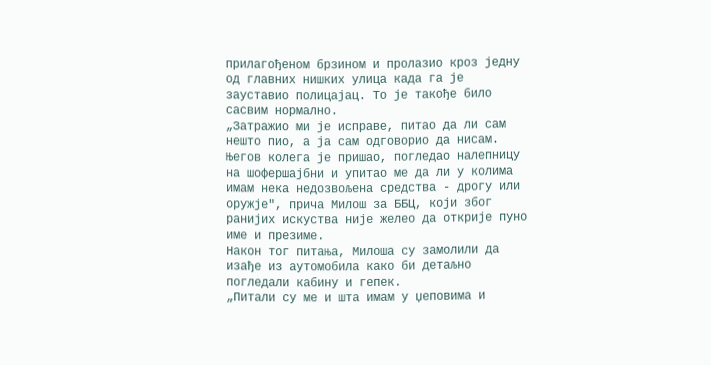прилагођеном брзином и пролазио кроз једну од главних нишких улица када га је зауставио полицајац. То је такође било сасвим нормално.
„Затражио ми је исправе, питао да ли сам нешто пио, а ја сам одговорио да нисам. Његов колега је пришао, погледао налепницу на шофершајбни и упитао ме да ли у колима имам нека недозвољена средства - дрогу или оружје", прича Милош за ББЦ, који због ранијих искуства није желео да открије пуно име и презиме.
Након тог питања, Милоша су замолили да изађе из аутомобила како би детаљно погледали кабину и гепек.
„Питали су ме и шта имам у џеповима и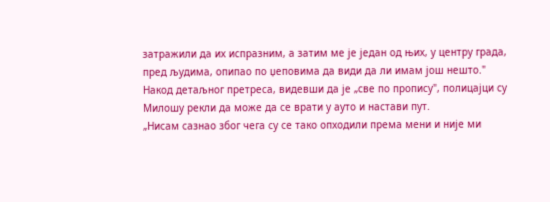затражили да их испразним, а затим ме је један од њих, у центру града, пред људима, опипао по џеповима да види да ли имам још нешто."
Накод детаљног претреса, видевши да је „све по пропису", полицајци су Милошу рекли да може да се врати у ауто и настави пут.
„Нисам сазнао због чега су се тако опходили према мени и није ми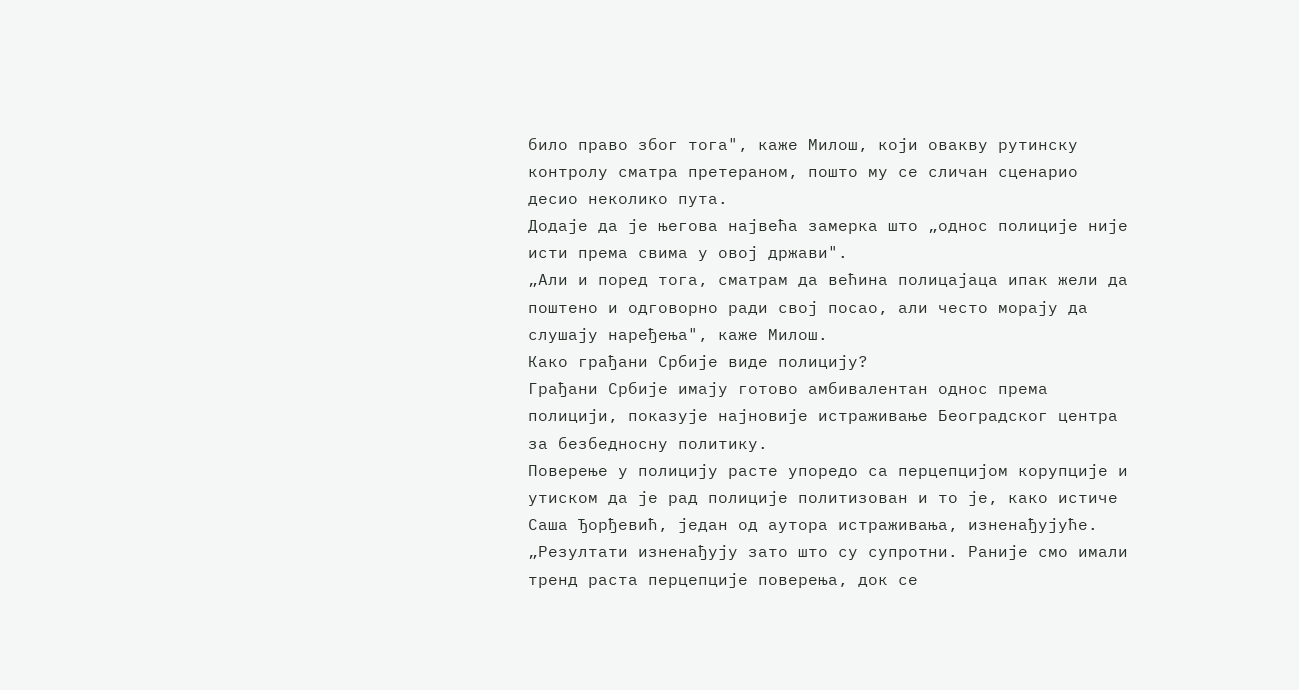било право због тога", каже Милош, који овакву рутинску контролу сматра претераном, пошто му се сличан сценарио десио неколико пута.
Додаје да је његова највећа замерка што „однос полиције није исти према свима у овој држави".
„Али и поред тога, сматрам да већина полицајаца ипак жели да поштено и одговорно ради свој посао, али често морају да слушају наређења", каже Милош.
Како грађани Србије виде полицију?
Грађани Србије имају готово амбивалентан однос према полицији, показује најновије истраживање Београдског центра за безбедносну политику.
Поверење у полицију расте упоредо са перцепцијом корупције и утиском да је рад полиције политизован и то је, како истиче Саша Ђорђевић, један од аутора истраживања, изненађујуће.
„Резултати изненађују зато што су супротни. Раније смо имали тренд раста перцепције поверења, док се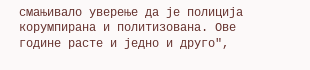смањивало уверење да је полиција корумпирана и политизована. Ове године расте и једно и друго",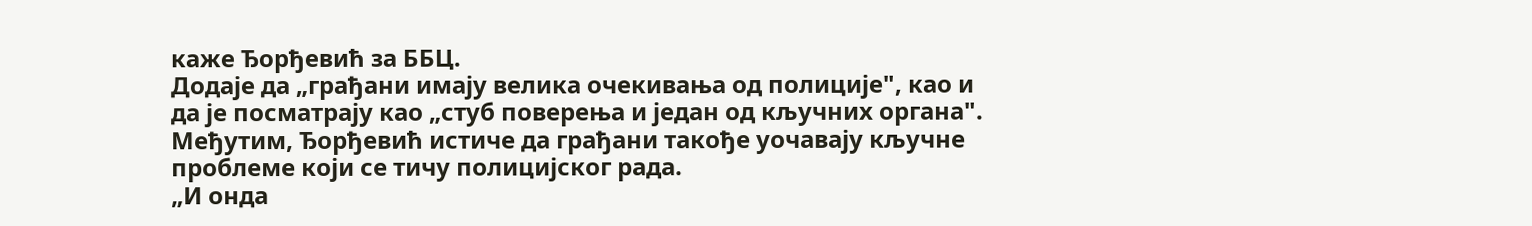каже Ђорђевић за ББЦ.
Додаје да „грађани имају велика очекивања од полиције", као и да је посматрају као „стуб поверења и један од кључних органа".
Међутим, Ђорђевић истиче да грађани такође уочавају кључне проблеме који се тичу полицијског рада.
„И онда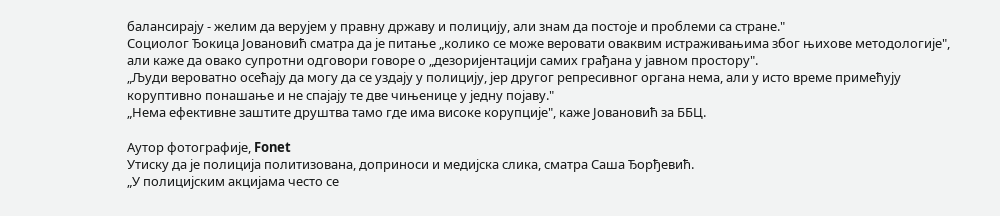балансирају - желим да верујем у правну државу и полицију, али знам да постоје и проблеми са стране."
Социолог Ђокица Јовановић сматра да је питање „колико се може веровати оваквим истраживањима због њихове методологије", али каже да овако супротни одговори говоре о „дезоријентацији самих грађана у јавном простору".
„Људи вероватно осећају да могу да се уздају у полицију, јер другог репресивног органа нема, али у исто време примећују коруптивно понашање и не спајају те две чињенице у једну појаву."
„Нема ефективне заштите друштва тамо где има високе корупције", каже Јовановић за ББЦ.

Аутор фотографије, Fonet
Утиску да је полиција политизована, доприноси и медијска слика, сматра Саша Ђорђевић.
„У полицијским акцијама често се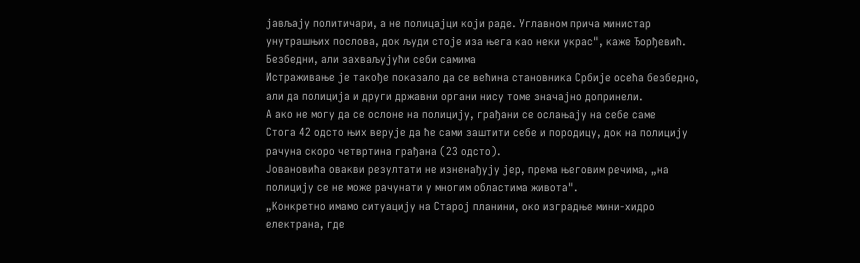јављају политичари, а не полицајци који раде. Углавном прича министар унутрашњих послова, док људи стоје иза њега као неки украс", каже Ђорђевић.
Безбедни, али захваљујући себи самима
Истраживање је такође показало да се већина становника Србије осећа безбедно, али да полиција и други државни органи нису томе значајно допринели.
А ако не могу да се ослоне на полицију, грађани се ослањају на себе саме
Стога 42 одсто њих верује да ће сами заштити себе и породицу, док на полицију рачуна скоро четвртина грађана (23 одсто).
Јовановића овакви резултати не изненађују јер, према његовим речима, „на полицију се не може рачунати у многим областима живота".
„Конкретно имамо ситуацију на Старој планини, око изградње мини-хидро електрана, где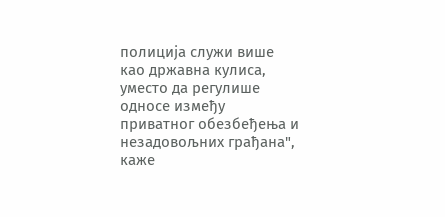полиција служи више као државна кулиса, уместо да регулише односе између приватног обезбеђења и незадовољних грађана", каже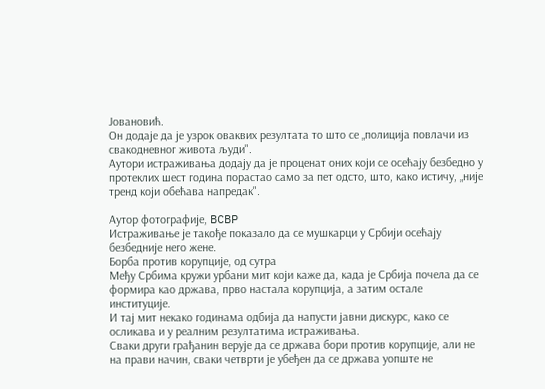Јовановић.
Он додаје да је узрок оваквих резултата то што се „полиција повлачи из свакодневног живота људи".
Аутори истраживања додају да је проценат оних који се осећају безбедно у протеклих шест година порастао само за пет одсто, што, како истичу, „није тренд који обећава напредак".

Аутор фотографије, BCBP
Истраживање је такође показало да се мушкарци у Србији осећају безбедније него жене.
Борба против корупције, од сутра
Међу Србима кружи урбани мит који каже да, када је Србија почела да се формира као држава, прво настала корупција, а затим остале институције.
И тај мит некако годинама одбија да напусти јавни дискурс, како се осликава и у реалним резултатима истраживања.
Сваки други грађанин верује да се држава бори против корупције, али не на прави начин, сваки четврти је убеђен да се држава уопште не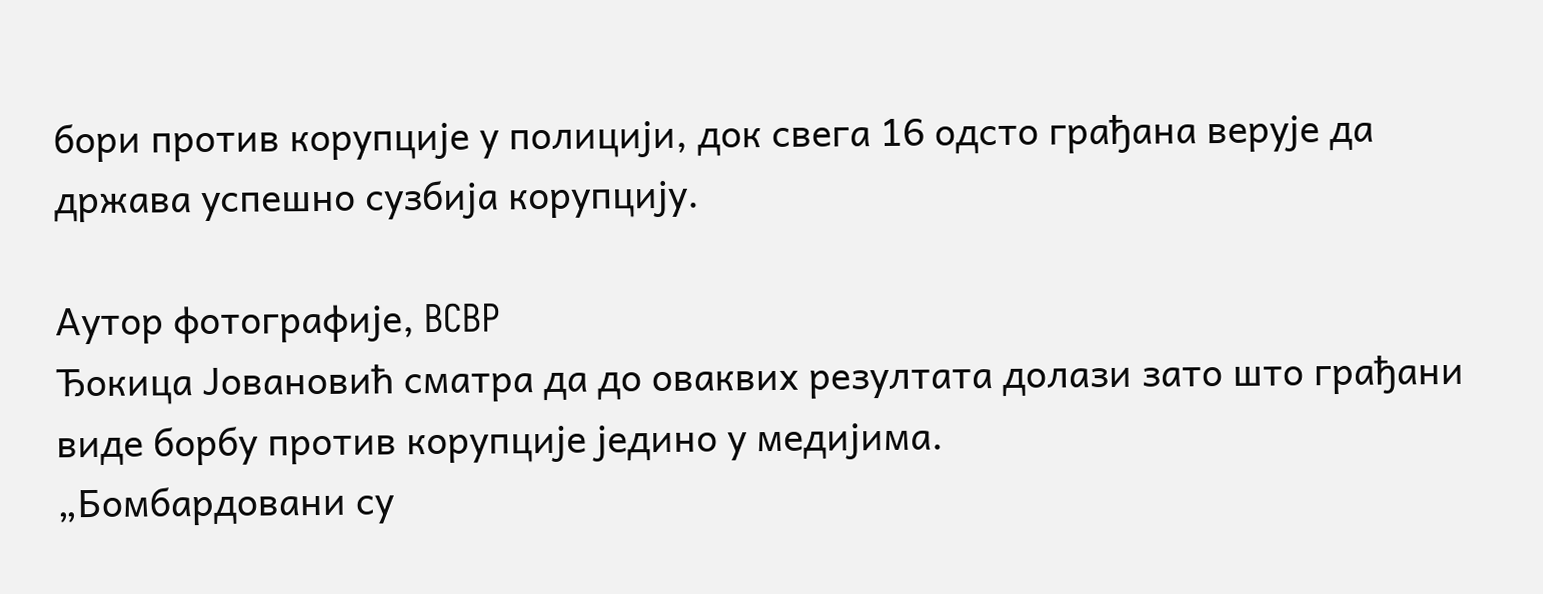бори против корупције у полицији, док свега 16 одсто грађана верује да држава успешно сузбија корупцију.

Аутор фотографије, BCBP
Ђокица Јовановић сматра да до оваквих резултата долази зато што грађани виде борбу против корупције једино у медијима.
„Бомбардовани су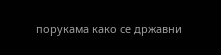порукама како се државни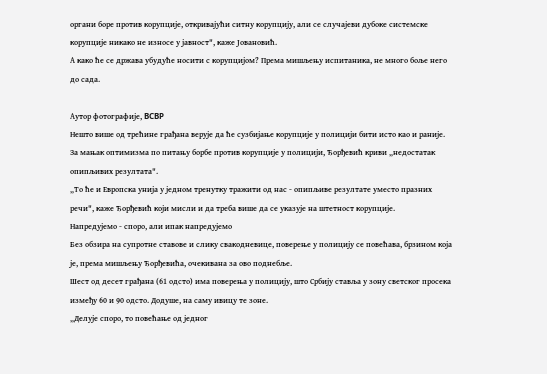органи боре против корупције, откривајући ситну корупцију, али се случајеви дубоке системске корупције никако не износе у јавност", каже Јовановић.
А како ће се држава убудуће носити с корупцијом? Према мишљењу испитаника, не много боље него до сада.

Аутор фотографије, BCBP
Нешто више од трећине грађана верује да ће сузбијање корупције у полицији бити исто као и раније.
За мањак оптимизма по питању борбе против корупције у полицији, Ђорђевић криви „недостатак опипљивих резултата".
„То ће и Европска унија у једном тренутку тражити од нас - опипљиве резултате уместо празних речи", каже Ђорђевић који мисли и да треба више да се указује на штетност корупције.
Напредујемо - споро, али ипак напредујемо
Без обзира на супротне ставове и слику свакодневице, поверење у полицију се повећава, брзином која је, према мишљењу Ђорђевића, очекивана за ово поднебље.
Шест од десет грађана (61 одсто) има поверења у полицију, што Србију ставља у зону светског просека између 60 и 90 одсто. Додуше, на саму ивицу те зоне.
„Делује споро, то повећање од једног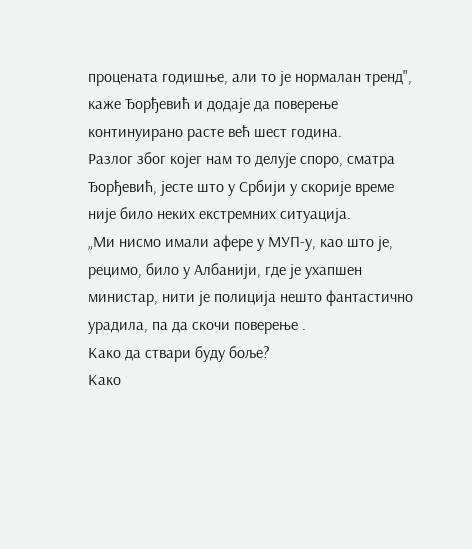процената годишње, али то је нормалан тренд", каже Ђорђевић и додаје да поверење континуирано расте већ шест година.
Разлог због којег нам то делује споро, сматра Ђорђевић, јесте што у Србији у скорије време није било неких екстремних ситуација.
„Ми нисмо имали афере у МУП-у, као што је, рецимо, било у Албанији, где је ухапшен министар, нити је полиција нешто фантастично урадила, па да скочи поверење .
Како да ствари буду боље?
Како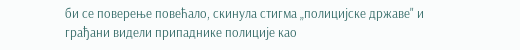би се поверење повећало, скинула стигма „полицијске државе" и грађани видели припаднике полиције као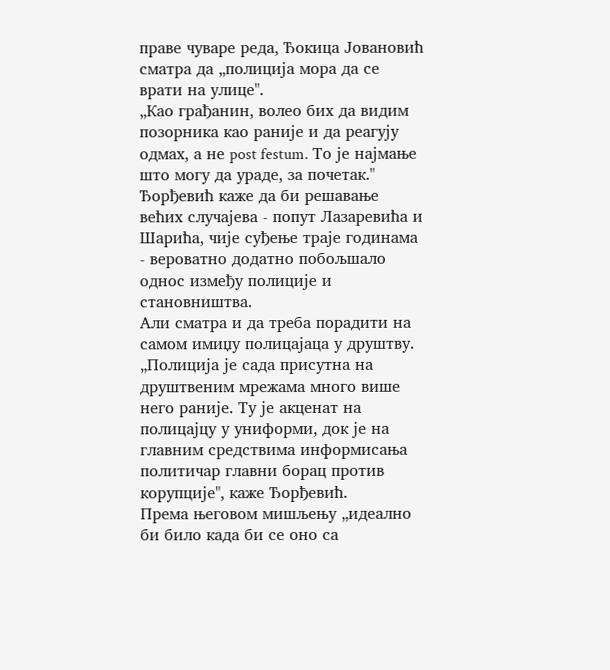праве чуваре реда, Ђокица Јовановић сматра да „полиција мора да се врати на улице".
„Као грађанин, волео бих да видим позорника као раније и да реагују одмах, а не post festum. То је најмање што могу да ураде, за почетак."
Ђорђевић каже да би решавање већих случајева - попут Лазаревића и Шарића, чије суђење траје годинама - вероватно додатно побољшало однос између полиције и становништва.
Али сматра и да треба порадити на самом имиџу полицајаца у друштву.
„Полиција је сада присутна на друштвеним мрежама много више него раније. Ту је акценат на полицајцу у униформи, док је на главним средствима информисања политичар главни борац против корупције", каже Ђорђевић.
Према његовом мишљењу „идеално би било када би се оно са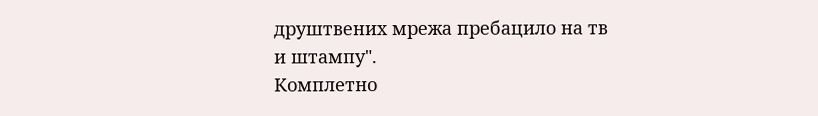друштвених мрежа пребацило на тв и штампу".
Комплетно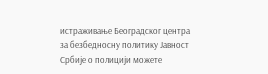истраживање Београдског центра за безбедносну политику Јавност Србије о полицији можете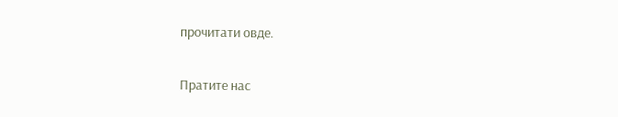прочитати овде.

Пратите нас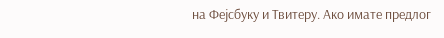на Фејсбуку и Твитеру. Ако имате предлог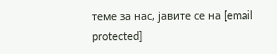теме за нас, јавите се на [email protected]